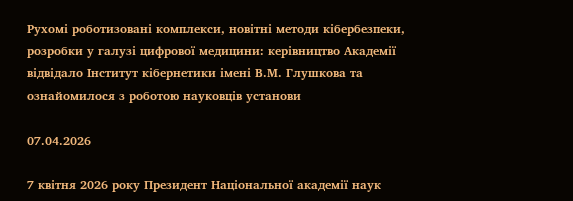Рухомі роботизовані комплекси, новітні методи кібербезпеки, розробки у галузі цифрової медицини: керівництво Академії відвідало Інститут кібернетики імені В.М. Глушкова та ознайомилося з роботою науковців установи

07.04.2026

7 квітня 2026 року Президент Національної академії наук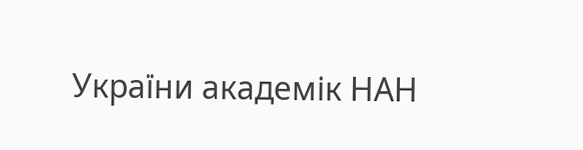України академік НАН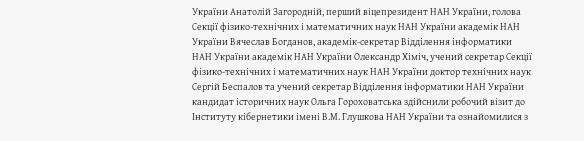України Анатолій Загородній, перший віцепрезидент НАН України, голова Секції фізико-технічних і математичних наук НАН України академік НАН України Вячеслав Богданов, академік-секретар Відділення інформатики НАН України академік НАН України Олександр Хіміч, учений секретар Секції фізико-технічних і математичних наук НАН України доктор технічних наук Сергій Беспалов та учений секретар Відділення інформатики НАН України кандидат історичних наук Ольга Гороховатська здійснили робочий візит до Інституту кібернетики імені В.М. Глушкова НАН України та ознайомилися з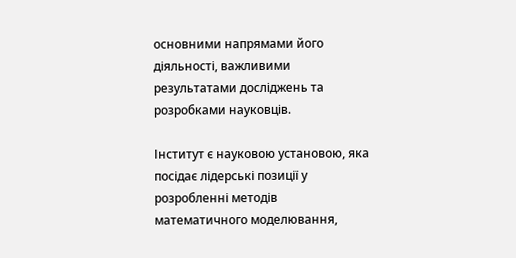основними напрямами його діяльності, важливими результатами досліджень та розробками науковців.

Інститут є науковою установою, яка посідає лідерські позиції у розробленні методів математичного моделювання,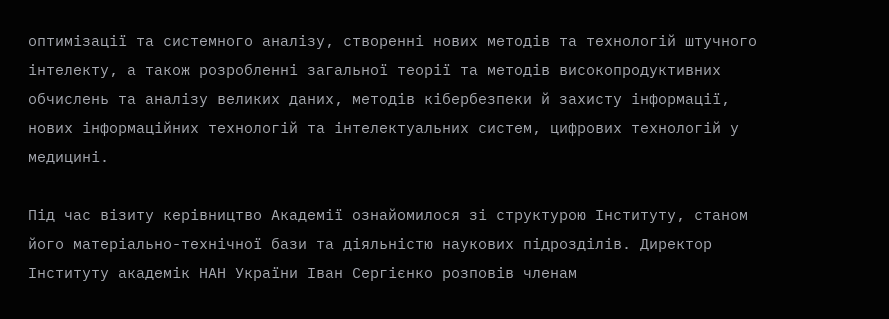оптимізації та системного аналізу, створенні нових методів та технологій штучного інтелекту, а також розробленні загальної теорії та методів високопродуктивних обчислень та аналізу великих даних, методів кібербезпеки й захисту інформації, нових інформаційних технологій та інтелектуальних систем, цифрових технологій у медицині.

Під час візиту керівництво Академії ознайомилося зі структурою Інституту, станом його матеріально-технічної бази та діяльністю наукових підрозділів. Директор Інституту академік НАН України Іван Сергієнко розповів членам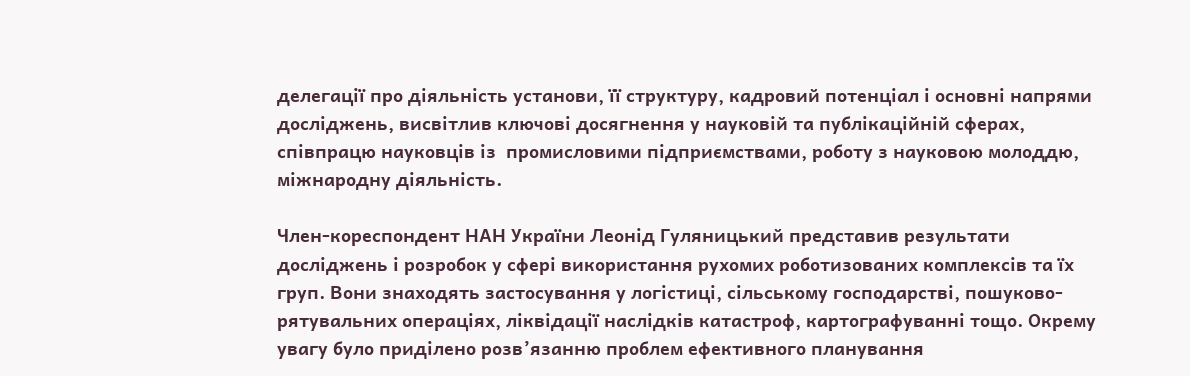делегації про діяльність установи, її структуру, кадровий потенціал і основні напрями досліджень, висвітлив ключові досягнення у науковій та публікаційній сферах, співпрацю науковців із  промисловими підприємствами, роботу з науковою молоддю, міжнародну діяльність.

Член-кореспондент НАН України Леонід Гуляницький представив результати досліджень і розробок у сфері використання рухомих роботизованих комплексів та їх груп. Вони знаходять застосування у логістиці, сільському господарстві, пошуково-рятувальних операціях, ліквідації наслідків катастроф, картографуванні тощо. Окрему увагу було приділено розв’язанню проблем ефективного планування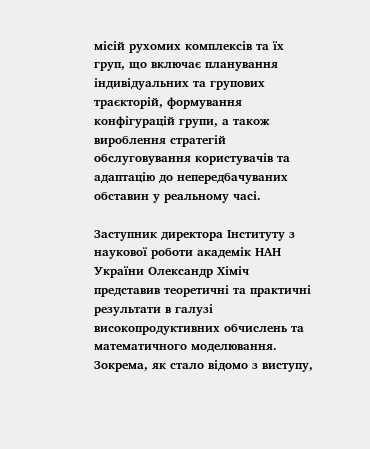місій рухомих комплексів та їх груп, що включає планування індивідуальних та групових траєкторій, формування конфігурацій групи, а також вироблення стратегій обслуговування користувачів та адаптацію до непередбачуваних обставин у реальному часі.

Заступник директора Інституту з наукової роботи академік НАН України Олександр Хіміч представив теоретичні та практичні результати в галузі високопродуктивних обчислень та математичного моделювання. Зокрема, як стало відомо з виступу,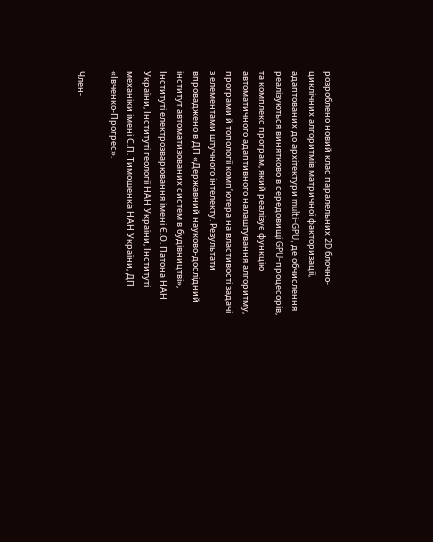розроблено новий клас паралельних 2D блочно-циклічних алгоритмів матричної факторизації, адаптованих до архітектури multi-GPU, де обчислення реалізуються винятково в середовищі GPU-процесорів, та комплекс програм, який реалізує функцію автоматичного адаптивного налаштування алгоритму, програми й топології комп’ютера на властивості задачі з елементами штучного інтелекту. Результати впроваджено в ДП «Державний науково-дослідний інститут автоматизованих систем в будівництві», Інституті електрозварювання імені Є.О. Патона НАН України, Інституті геології НАН України, Інституті механіки імені С.П. Тимошенка НАН України, ДП «Івченко-Прогрес».

Член-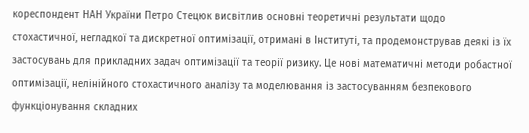кореспондент НАН України Петро Стецюк висвітлив основні теоретичні результати щодо стохастичної, негладкої та дискретної оптимізації, отримані в Інституті, та продемонстрував деякі із їх застосувань для прикладних задач оптимізації та теорії ризику. Це нові математичні методи робастної оптимізації, нелінійного стохастичного аналізу та моделювання із застосуванням безпекового функціонування складних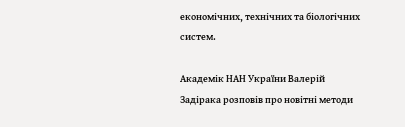економічних, технічних та біологічних систем.

Академік НАН України Валерій Задірака розповів про новітні методи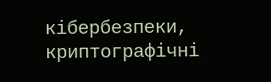кібербезпеки, криптографічні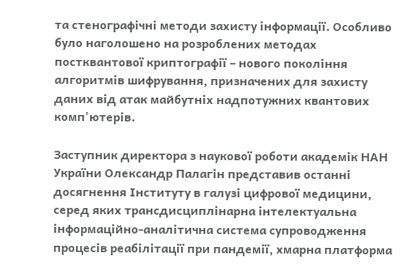та стенографічні методи захисту інформації. Особливо було наголошено на розроблених методах постквантової криптографії – нового покоління алгоритмів шифрування, призначених для захисту даних від атак майбутніх надпотужних квантових комп'ютерів.

Заступник директора з наукової роботи академік НАН України Олександр Палагін представив останні досягнення Інституту в галузі цифрової медицини, серед яких трансдисциплінарна інтелектуальна інформаційно-аналітична система супроводження процесів реабілітації при пандемії, хмарна платформа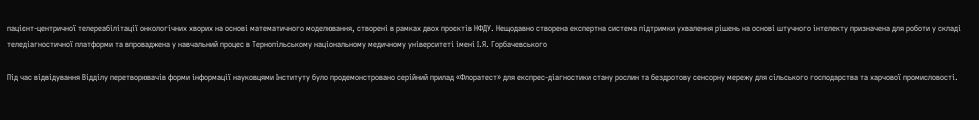пацієнт-центричної телереабілітації онкологічних хворих на основі математичного моделювання, створені в рамках двох проєктів НФДУ. Нещодавно створена експертна система підтримки ухвалення рішень на основі штучного інтелекту призначена для роботи у складі теледіагностичної платформи та впроваджена у навчальний процес в Тернопільському національному медичному університеті імені І.Я. Горбачевського

Під час відвідування Відділу перетворювачів форми інформації науковцями Інституту було продемонстровано серійний прилад «Флоратест» для експрес-діагностики стану рослин та бездротову сенсорну мережу для сільського господарства та харчової промисловості.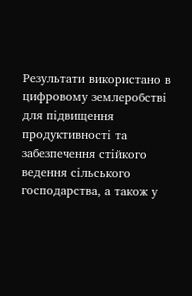Результати використано в цифровому землеробстві для підвищення продуктивності та забезпечення стійкого ведення сільського господарства, а також у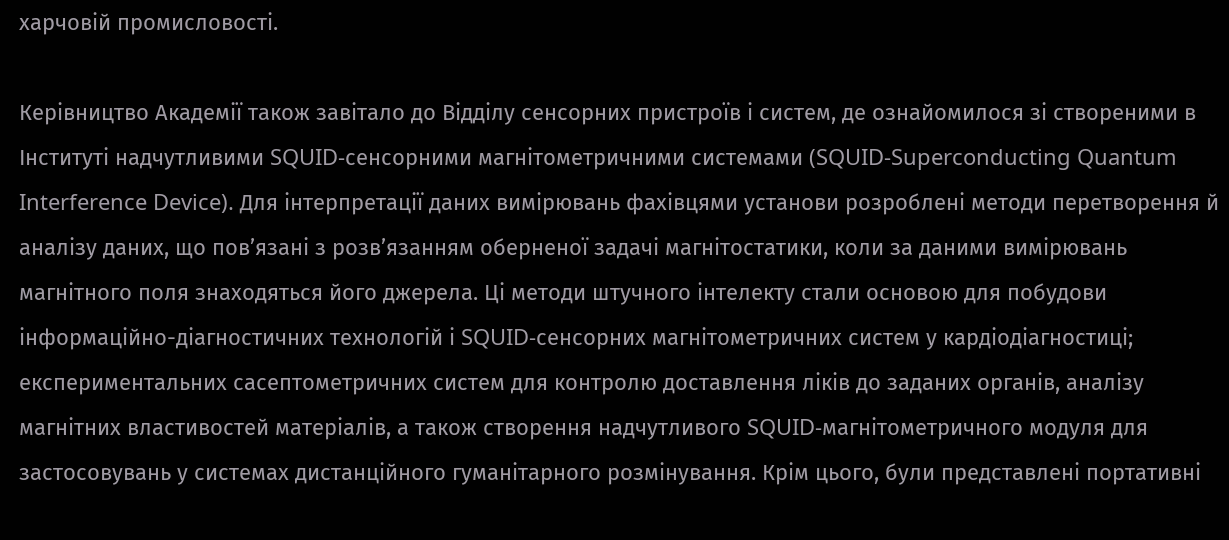харчовій промисловості.

Керівництво Академії також завітало до Відділу сенсорних пристроїв і систем, де ознайомилося зі створеними в Інституті надчутливими SQUID-сенсорними магнітометричними системами (SQUID-Superconducting Quantum Interference Device). Для інтерпретації даних вимірювань фахівцями установи розроблені методи перетворення й аналізу даних, що пов’язані з розв’язанням оберненої задачі магнітостатики, коли за даними вимірювань магнітного поля знаходяться його джерела. Ці методи штучного інтелекту стали основою для побудови інформаційно-діагностичних технологій і SQUID-сенсорних магнітометричних систем у кардіодіагностиці; експериментальних сасептометричних систем для контролю доставлення ліків до заданих органів, аналізу магнітних властивостей матеріалів, а також створення надчутливого SQUID-магнітометричного модуля для застосовувань у системах дистанційного гуманітарного розмінування. Крім цього, були представлені портативні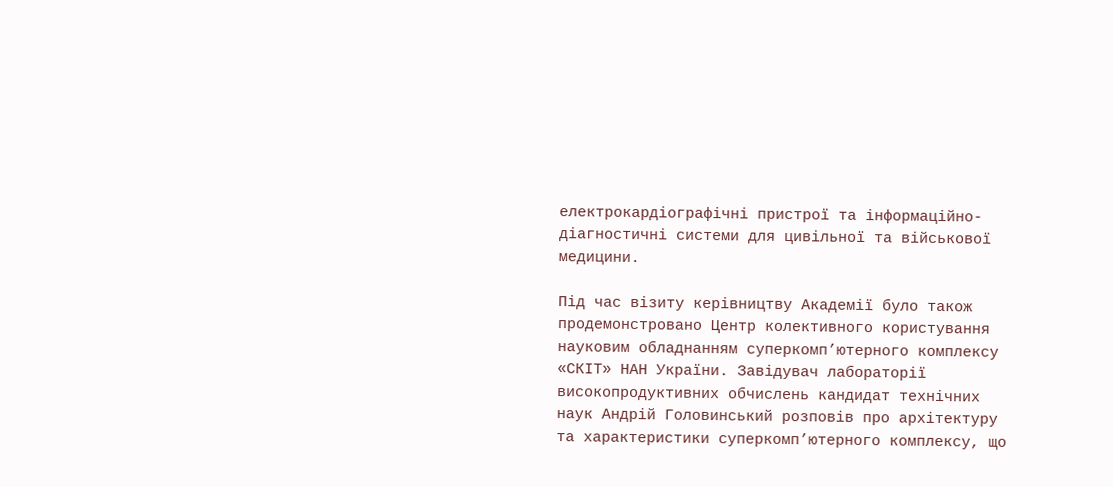електрокардіографічні пристрої та інформаційно-діагностичні системи для цивільної та військової медицини.

Під час візиту керівництву Академії було також продемонстровано Центр колективного користування науковим обладнанням суперкомп’ютерного комплексу «СКІТ» НАН України. Завідувач лабораторії високопродуктивних обчислень кандидат технічних наук Андрій Головинський розповів про архітектуру та характеристики суперкомп’ютерного комплексу, що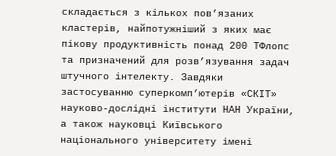складається з кількох пов’язаних кластерів, найпотужніший з яких має пікову продуктивність понад 200 ТФлопс та призначений для розв’язування задач штучного інтелекту. Завдяки застосуванню суперкомп’ютерів «СКІТ» науково-дослідні інститути НАН України, а також науковці Київського національного університету імені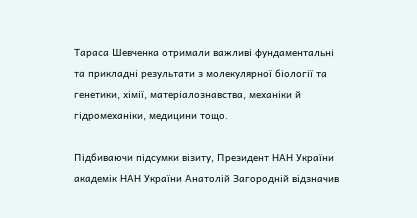Тараса Шевченка отримали важливі фундаментальні та прикладні результати з молекулярної біології та генетики, хімії, матеріалознавства, механіки й гідромеханіки, медицини тощо.

Підбиваючи підсумки візиту, Президент НАН України академік НАН України Анатолій Загородній відзначив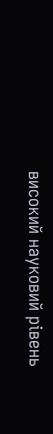високий науковий рівень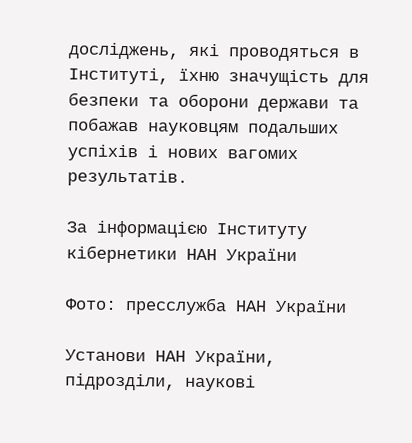досліджень, які проводяться в Інституті, їхню значущість для безпеки та оборони держави та побажав науковцям подальших успіхів і нових вагомих результатів.

За інформацією Інституту кібернетики НАН України

Фото: пресслужба НАН України

Установи НАН України, підрозділи, наукові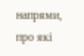напрями, про які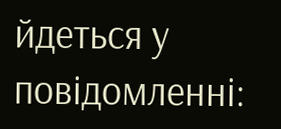йдеться у повідомленні: